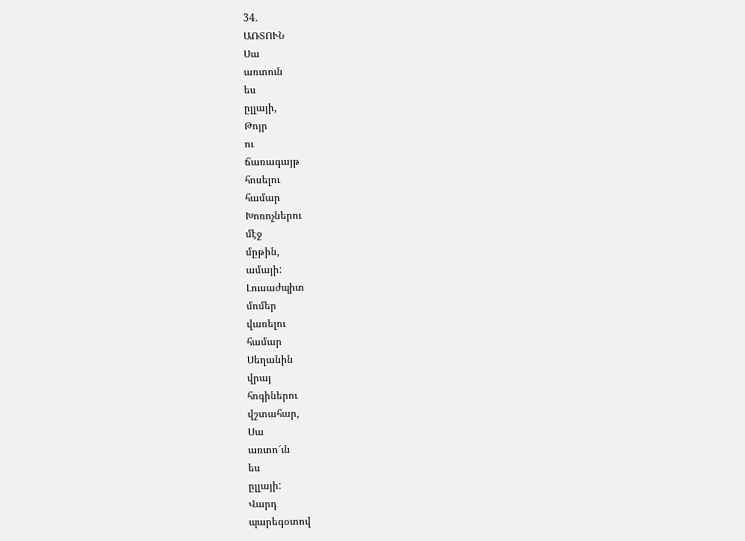34.
ԱՌՏՈՒՆ
Սա
առտուն
ես
ըլլայի,
Թոյր
ու
ճառագայթ
հոսելու
համար
Խոռոչներու
մէջ
մըթին,
ամայի:
Լուսաժպիտ
մոմեր
վառելու
համար
Սեղանին
վրայ
հոգիներու
վշտահար,
Սա
առտո՜ւն
ես
ըլլայի:
Վարդ
պարեգօտով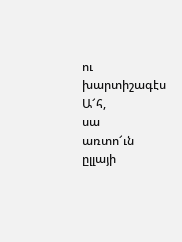ու
խարտիշագէս
Ա՜հ,
սա
առտո՜ւն
ըլլայի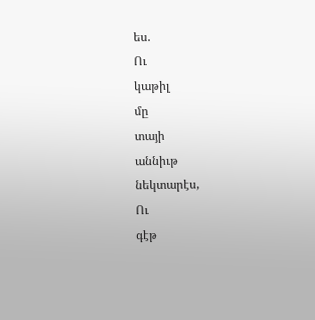ես.
Ու
կաթիլ
մը
տայի
աննիւթ
նեկտարէս,
Ու
գէթ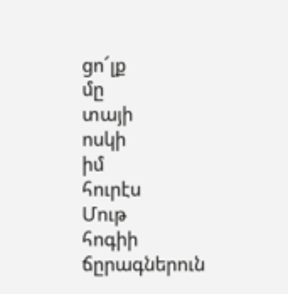ցո՜լք
մը
տայի
ոսկի
իմ
հուրէս
Մութ
հոգիի
ճըրագներուն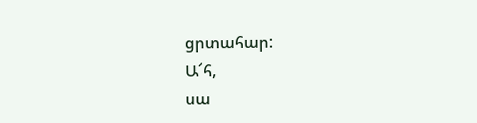ցրտահար:
Ա՜հ,
սա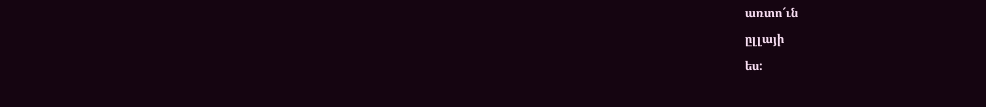առտո՜ւն
ըլլայի
ես: